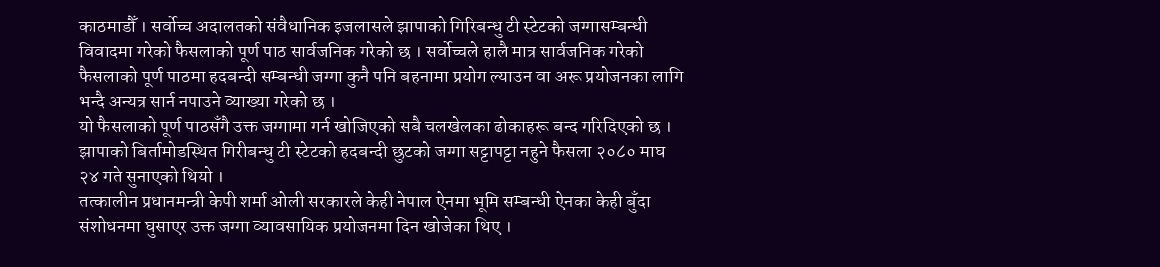काठमाडौँ । सर्वोच्च अदालतको संवैधानिक इजलासले झापाको गिरिबन्धु टी स्टेटको जग्गासम्बन्धी विवादमा गरेको फैसलाको पूर्ण पाठ सार्वजनिक गरेको छ । सर्वोच्चले हालै मात्र सार्वजनिक गरेको फैसलाको पूर्ण पाठमा हदबन्दी सम्बन्धी जग्गा कुनै पनि बहनामा प्रयोग ल्याउन वा अरू प्रयोजनका लागि भन्दै अन्यत्र सार्न नपाउने व्याख्या गरेको छ ।
यो फैसलाको पूर्ण पाठसँगै उक्त जग्गामा गर्न खोजिएको सबै चलखेलका ढोकाहरू बन्द गरिदिएको छ । झापाको बिर्तामोडस्थित गिरीबन्धु टी स्टेटको हदबन्दी छुटको जग्गा सट्टापट्टा नहुने फैसला २०८० माघ २४ गते सुनाएको थियो ।
तत्कालीन प्रधानमन्त्री केपी शर्मा ओली सरकारले केही नेपाल ऐनमा भूमि सम्बन्धी ऐनका केही बुँदा संशोधनमा घुसाएर उक्त जग्गा व्यावसायिक प्रयोजनमा दिन खोजेका थिए ।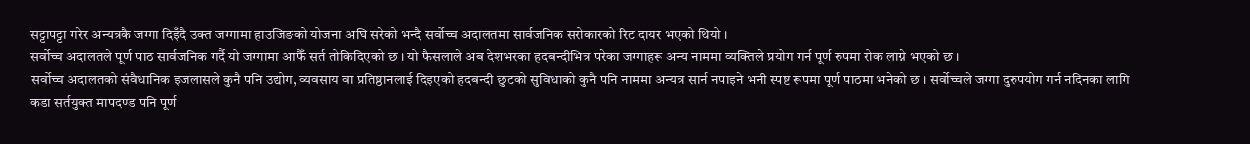सट्टापट्टा गरेर अन्यत्रकै जग्गा दिइँदै उक्त जग्गामा हाउजिङको योजना अघि सरेको भन्दै सर्वोच्च अदालतमा सार्वजनिक सरोकारको रिट दायर भएको थियो ।
सर्वोच्च अदालतले पूर्ण पाठ सार्वजनिक गर्दै यो जग्गामा आफैँ सर्त तोकिदिएको छ । यो फैसलाले अब देशभरका हदबन्दीभित्र परेका जग्गाहरू अन्य नाममा व्यक्तिले प्रयोग गर्न पूर्ण रुपमा रोक लाग्ने भएको छ ।
सर्वोच्च अदालतको संवैधानिक इजलासले कुनै पनि उद्योग, व्यवसाय वा प्रतिष्ठानलाई दिइएको हदबन्दी छुटको सुविधाको कुनै पनि नाममा अन्यत्र सार्न नपाइने भनी स्पष्ट रूपमा पूर्ण पाठमा भनेको छ । सर्वोच्चले जग्गा दुरुपयोग गर्न नदिनका लागि कडा सर्तयुक्त मापदण्ड पनि पूर्ण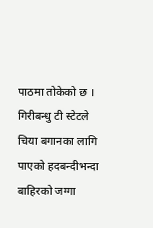पाठमा तोकेको छ ।
गिरीबन्धु टी स्टेटले चिया बगानका लागि पाएको हदबन्दीभन्दा बाहिरको जग्गा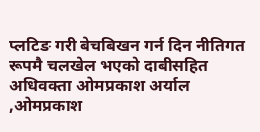प्लटिङ गरी बेचबिखन गर्न दिन नीतिगत रूपमै चलखेल भएको दाबीसहित अधिवक्ता ओमप्रकाश अर्याल ,ओमप्रकाश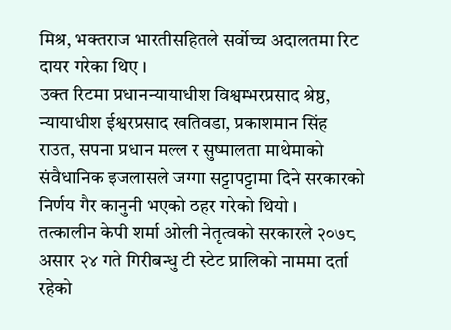मिश्र, भक्तराज भारतीसहितले सर्वोच्च अदालतमा रिट दायर गरेका थिए ।
उक्त रिटमा प्रधानन्यायाधीश विश्वम्भरप्रसाद श्रेष्ठ, न्यायाधीश ईश्वरप्रसाद खतिवडा, प्रकाशमान सिंह राउत, सपना प्रधान मल्ल र सुष्मालता माथेमाको संवैधानिक इजलासले जग्गा सट्टापट्टामा दिने सरकारको निर्णय गैर कानुनी भएको ठहर गरेको थियो ।
तत्कालीन केपी शर्मा ओली नेतृत्वको सरकारले २०७८ असार २४ गते गिरीबन्धु टी स्टेट प्रालिको नाममा दर्ता रहेको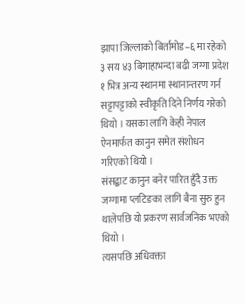झापा जिल्लाको बिर्तामोड–६ मा रहेको ३ सय ४३ बिगाहाभन्दा बढी जग्गा प्रदेश १ भित्र अन्य स्थानमा स्थानान्तरण गर्न सट्टापट्टाको स्वीकृति दिने निर्णय गरेको थियो । यसका लागि केही नेपाल ऐनमार्फत कानुन समेत संशोधन गरिएको थियो ।
संसद्बाट कानुन बनेर पारित हुँदै उक्त जग्गामा प्लटिङका लागि बैना सुरु हुन थालेपछि यो प्रकरण सार्वजनिक भएको थियो ।
त्यसपछि अधिवक्ता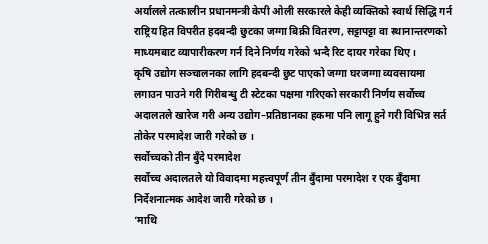अर्यालले तत्कालीन प्रधानमन्त्री केपी ओली सरकारले केही व्यक्तिको स्वार्थ सिद्धि गर्न राष्ट्रिय हित विपरीत हदबन्दी छुटका जग्गा बिक्री वितरण, सट्टापट्टा वा स्थानान्तरणको माध्यमबाट व्यापारीकरण गर्न दिने निर्णय गरेको भन्दै रिट दायर गरेका थिए ।
कृषि उद्योग सञ्चालनका लागि हदबन्दी छुट पाएको जग्गा घरजग्गा व्यवसायमा लगाउन पाउने गरी गिरीबन्धु टी स्टेटका पक्षमा गरिएको सरकारी निर्णय सर्वोच्च अदालतले खारेज गरी अन्य उद्योग–प्रतिष्ठानका हकमा पनि लागू हुने गरी विभिन्न सर्त तोकेर परमादेश जारी गरेको छ ।
सर्वोच्चको तीन बुँदे परमादेश
सर्वोच्च अदालतले यो विवादमा महत्त्वपूर्ण तीन बुँदामा परमादेश र एक बुँदामा निर्देशनात्मक आदेश जारी गरेको छ ।
‘माथि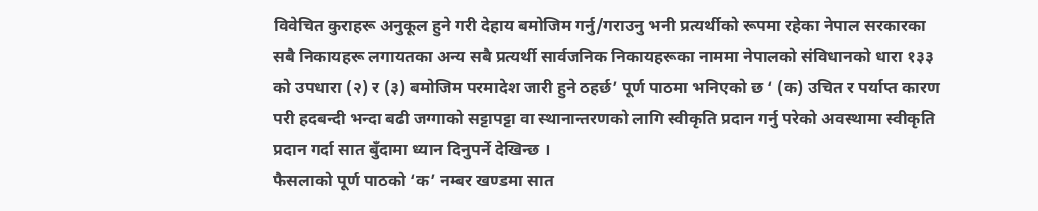विवेचित कुराहरू अनुकूल हुने गरी देहाय बमोजिम गर्नु/गराउनु भनी प्रत्यर्थीको रूपमा रहेका नेपाल सरकारका सबै निकायहरू लगायतका अन्य सबै प्रत्यर्थी सार्वजनिक निकायहरूका नाममा नेपालको संविधानको धारा १३३ को उपधारा (२) र (३) बमोजिम परमादेश जारी हुने ठहर्छ’ पूर्ण पाठमा भनिएको छ ‘ (क) उचित र पर्याप्त कारण परी हदबन्दी भन्दा बढी जग्गाको सट्टापट्टा वा स्थानान्तरणको लागि स्वीकृति प्रदान गर्नु परेको अवस्थामा स्वीकृति प्रदान गर्दा सात बुँदामा ध्यान दिनुपर्ने देखिन्छ ।
फैसलाको पूर्ण पाठको ‘क’ नम्बर खण्डमा सात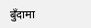बुँदामा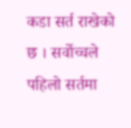कडा सर्त राखेको छ । सर्वोच्चले पहिलो सर्तमा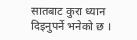सातबाट कुरा ध्यान दिइनुपर्ने भनेको छ ।